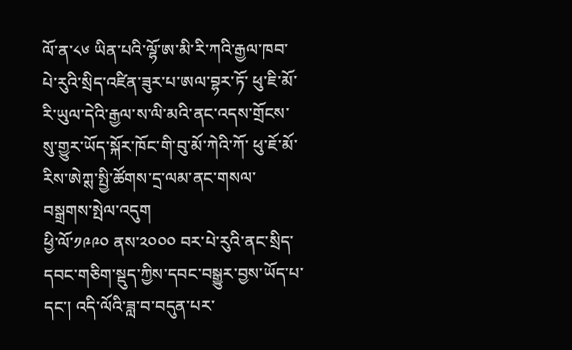ལོ་ན་༨༦ ཡིན་པའི་ལྷོ་ཨ་མི་རི་ཀའི་རྒྱལ་ཁབ་པེ་རུའི་སྲིད་འཛིན་ཟུར་པ་ཨལ་བྷར་ཏོ་ ཕུ་ཇི་མོ་རི་ཡུལ་དེའི་རྒྱལ་ས་ལི་མའི་ནང་འདས་གྲོངས་སུ་གྱུར་ཡོད་སྐོར་ཁོང་གི་བུ་མོ་ཀེའི་ཀོ་ ཕུ་ཇོ་མོ་རིས་ཨེཀྶ་སྤྱི་ཚོགས་དྲ་ལམ་ནང་གསལ་བསྒྲགས་སྤེལ་འདུག
ཕྱི་ལོ་༡༩༩༠ ནས་༢༠༠༠ བར་པེ་རུའི་ནང་སྲིད་དབང་གཅིག་སྡུད་ཀྱིས་དབང་བསྒྱུར་བྱས་ཡོད་པ་དང་། འདི་ལོའི་ཟླ་བ་བདུན་པར་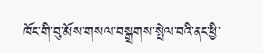ཁོང་གི་བུ་མོས་གསལ་བསྒྲགས་སྤེལ་བའི་ནང་ཕྱི་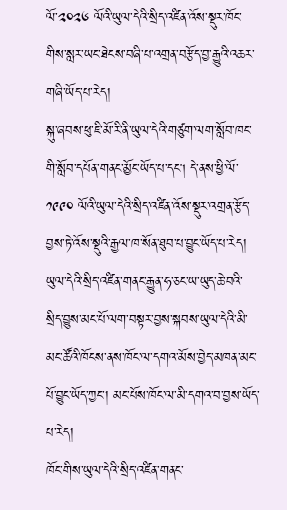ལོ་༢༠༢༦ ལོའི་ཡུལ་དེའི་སྲིད་འཛིན་འོས་སྡུར་ཁོང་གིས་སླར་ཡང་ཐེངས་བཞི་པ་འགྲན་བརྩོད་བྱ་རྒྱུའི་འཆར་གཞི་ཡོད་པ་རེད།
སྐུ་ཞབས་ཕུ་ཇི་མོ་རི་ནི་ཡུལ་དེའི་གཙུག་ལག་སློབ་ཁང་གི་སློབ་དཔོན་གནང་མྱོང་ཡོད་པ་དང། དེ་ནས་ཕྱི་ལོ་༡༩༩༠ ལོའི་ཡུལ་དེའི་སྲིད་འཛིན་འོས་སྡུར་འགྲན་རྩོད་བྱས་ཏེ་འོས་སྡུའི་རྒྱལ་ཁ་སོན་ཐུབ་པ་བྱུང་ཡོད་པ་རེད། ཡུལ་དེའི་སྲིད་འཛིན་གནང་རྒྱུན་ཧ་ཅང་ཡ་ཡུད་ཆེ་བའི་སྲིད་བྱུས་མང་པོ་ལག་བསྟར་བྱས་སྐབས་ཡུལ་དེའི་མི་མང་ཚོའི་ཁོངས་ནས་ཁོང་ལ་དགའ་མོས་བྱེད་མཁན་མང་པོ་བྱུང་ཡོད་ཀྱང་། མང་པོས་ཁོང་ལ་མི་དགའ་བ་བྱས་ཡོད་པ་རེད།
ཁོང་གིས་ཡུལ་དེའི་སྲིད་འཛིན་གནང་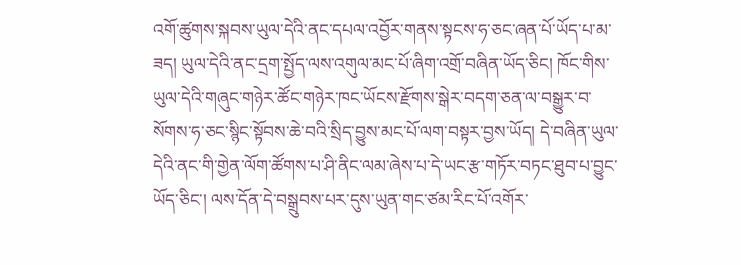འགོ་ཚུགས་སྐབས་ཡུལ་དེའི་ནང་དཔལ་འབྱོར་གནས་སྟངས་ཧ་ཅང་ཞན་པོ་ཡོད་པ་མ་ཟད། ཡུལ་དེའི་ནང་དྲག་སྤྱོད་ལས་འགུལ་མང་པོ་ཞིག་འགྲོ་བཞིན་ཡོད་ཅིང། ཁོང་གིས་ཡུལ་དེའི་གཞུང་གཉེར་ཚོང་གཉེར་ཁང་ཡོངས་རྫོགས་སྒེར་བདག་ཅན་ལ་བསྒྱུར་བ་སོགས་ཧ་ཅང་སྙིང་སྟོབས་ཆེ་བའི་སྲིད་བྱུས་མང་པོ་ལག་བསྟར་བྱས་ཡོད། དེ་བཞིན་ཡུལ་དེའི་ནང་གི་གྱེན་ལོག་ཚོགས་པ་ཤི་ནིང་ལམ་ཞེས་པ་དེ་ཡང་རྩ་གཏོར་བཏང་ཐུབ་པ་བྱུང་ཡོད་ཅིང་། ལས་དོན་དེ་བསྒྲུབས་པར་དུས་ཡུན་གང་ཙམ་རིང་པོ་འགོར་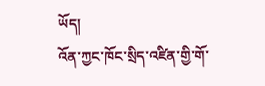ཡོད།
འོན་ཀྱང་ཁོང་སྲིད་འཛིན་གྱི་གོ་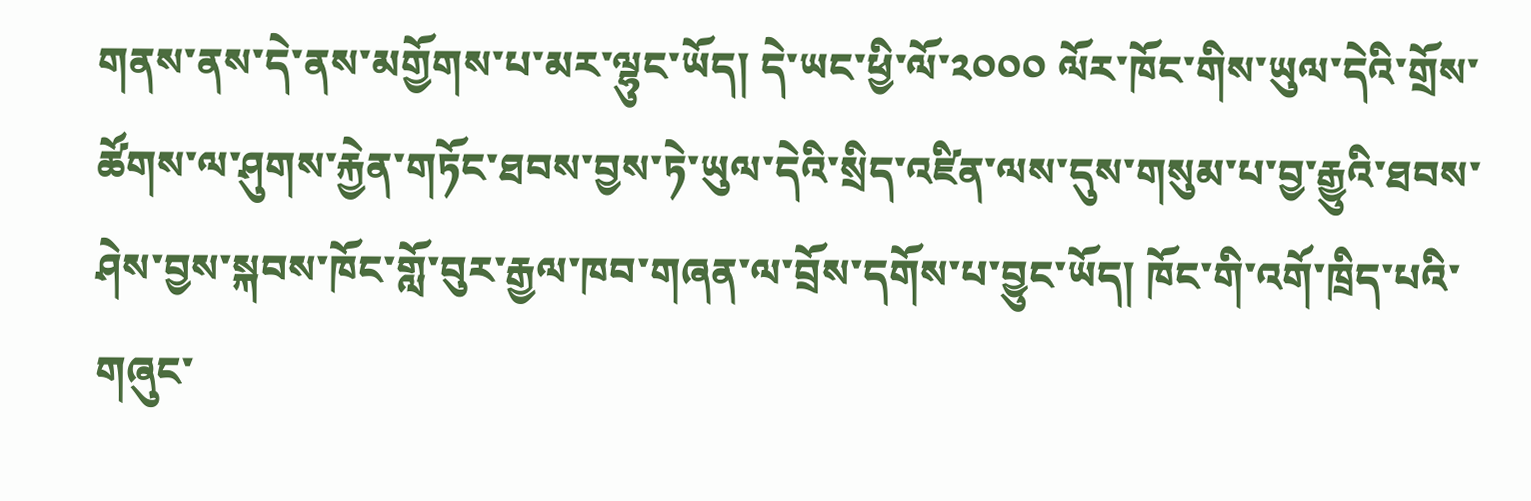གནས་ནས་དེ་ནས་མགྱོགས་པ་མར་ལྷུང་ཡོད། དེ་ཡང་ཕྱི་ལོ་༢༠༠༠ ལོར་ཁོང་གིས་ཡུལ་དེའི་གྲོས་ཚོགས་ལ་ཤུགས་རྐྱེན་གཏོང་ཐབས་བྱས་ཏེ་ཡུལ་དེའི་སྲིད་འཛིན་ལས་དུས་གསུམ་པ་བྱ་རྒྱུའི་ཐབས་ཤེས་བྱས་སྐབས་ཁོང་གློ་བུར་རྒྱལ་ཁབ་གཞན་ལ་བྲོས་དགོས་པ་བྱུང་ཡོད། ཁོང་གི་འགོ་ཁྲིད་པའི་གཞུང་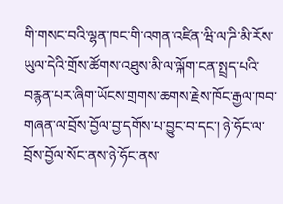གི་གསང་བའི་ལྷན་ཁང་གི་འགན་འཛིན་ཝི་ལ་ཌི་མི་རོས་ཡུལ་དེའི་གྲོས་ཚོགས་འཐུས་མི་ལ་ལྐོག་ངན་སྤྲད་པའི་བརྙན་པར་ཞིག་ཡོངས་གྲགས་ཆགས་རྗེས་ཁོང་རྒྱལ་ཁབ་གཞན་ལ་བྲོས་བྱོལ་བྱ་དགོས་པ་བྱུང་བ་དང་། ཉེ་ཧོང་ལ་བྲོས་བྱོལ་སོང་ནས་ཉེ་ཧོང་ནས་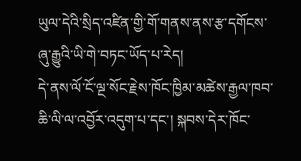ཡུལ་དེའི་སྲིད་འཛིན་གྱི་གོ་གནས་ནས་རྩ་དགོངས་ཞུ་རྒྱུའི་ཡི་གེ་བཏང་ཡོད་པ་རེད།
དེ་ནས་ལོ་ངོ་ལྔ་སོང་རྗེས་ཁོང་ཁྱིམ་མཚེས་རྒྱལ་ཁབ་ཆི་ལི་ལ་འབྱོར་འདུག་པ་དང་། སྐབས་དེར་ཁོང་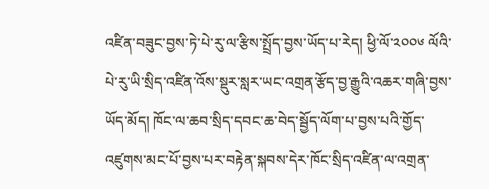འཛིན་བཟུང་བྱས་ཏེ་པེ་རུ་ལ་རྩིས་སྤྲོད་བྱས་ཡོད་པ་རེད། ཕྱི་ལོ་༢༠༠༦ ལོའི་པེ་རུ་ཡི་སྲིད་འཛིན་འོས་སྡུར་སླར་ཡང་འགྲན་རྩོད་བྱ་རྒྱུའི་འཆར་གཞི་བྱས་ཡོད་མོད། ཁོང་ལ་ཆབ་སྲིད་དབང་ཆ་བེད་སྦྱོད་ལོག་པ་བྱས་པའི་གྱོད་འཛུགས་མང་པོ་བྱས་པར་བརྟེན་སྐབས་དེར་ཁོང་སྲིད་འཛིན་ལ་འགྲན་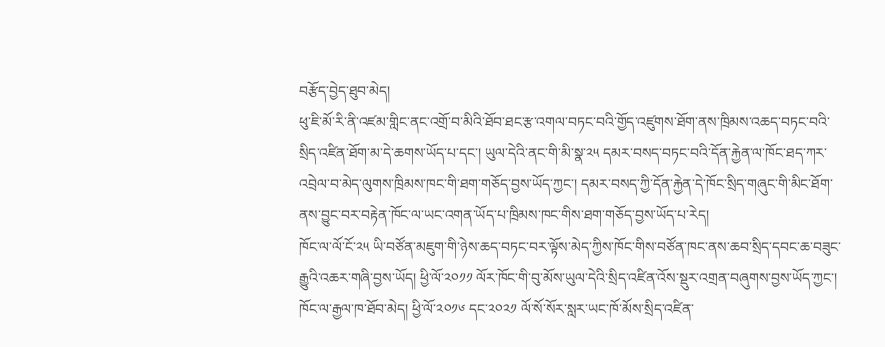བརྩོད་བྱེད་ཐུབ་མེད།
ཕུ་ཇི་མོ་རི་ནི་འཛམ་གླིང་ནང་འགྲོ་བ་མིའི་ཐོབ་ཐང་རྩ་འགལ་བཏང་བའི་གྱོད་འཛུགས་ཐོག་ནས་ཁྲིམས་འཆད་བཏང་བའི་སྲིད་འཛིན་ཐོག་མ་དེ་ཆགས་ཡོད་པ་དང་། ཡུལ་དེའི་ནང་གི་མི་སྣ་༢༥ དམར་བསད་བཏང་བའི་དོན་རྐྱེན་ལ་ཁོང་ཐད་ཀར་འབྲེལ་བ་མེད་ལུགས་ཁྲིམས་ཁང་གི་ཐག་གཅོད་བྱས་ཡོད་ཀྱང་། དམར་བསད་ཀྱི་དོན་རྐྱེན་དེ་ཁོང་སྲིད་གཞུང་གི་མིང་ཐོག་ནས་བྱུང་བར་བརྟེན་ཁོང་ལ་ཡང་འགན་ཡོད་པ་ཁྲིམས་ཁང་གིས་ཐག་གཅོད་བྱས་ཡོད་པ་རེད།
ཁོང་ལ་ལོ་ངོ་༢༥ ཡི་བཙོན་མཇུག་གི་ཉེས་ཆད་བཏང་བར་ལྟོས་མེད་ཀྱིས་ཁོང་གིས་བཙོན་ཁང་ནས་ཆབ་སྲིད་དབང་ཆ་བཟུང་རྒྱུའི་འཆར་གཞི་བྱས་ཡོད། ཕྱི་ལོ་༢༠༡༡ ལོར་ཁོང་གི་བུ་མོས་ཡུལ་དེའི་སྲིད་འཛིན་འོས་སྡུར་འགྲན་བཞུགས་བྱས་ཡོད་ཀྱང་། ཁོང་ལ་རྒྱལ་ཁ་ཐོབ་མེད། ཕྱི་ལོ་༢༠༡༦ དང་༢༠༢༡ ལོ་སོ་སོར་སླར་ཡང་ཁོ་མོས་སྲིད་འཛིན་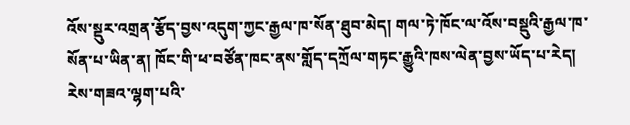འོས་སྡུར་འགྲན་རྩོད་བྱས་འདུག་ཀྱང་རྒྱལ་ཁ་སོན་ཐུབ་མེད། གལ་ཏེ་ཁོང་ལ་འོས་བསྡུའི་རྒྱལ་ཁ་སོན་པ་ཡིན་ན། ཁོང་གི་ཕ་བཙོན་ཁང་ནས་གློད་དཀྲོལ་གཏང་རྒྱུའི་ཁས་ལེན་བྱས་ཡོད་པ་རེད།
རེས་གཟའ་ལྷག་པའི་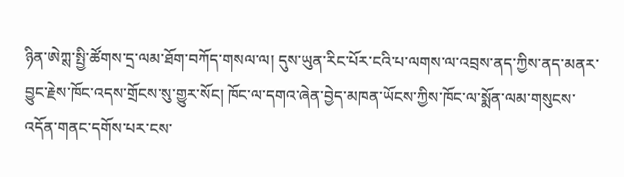ཉིན་ཨེཀྶ་སྤྱི་ཚོགས་དྲ་ལམ་ཐོག་བཀོད་གསལ་ལ། དུས་ཡུན་རིང་པོར་ངའི་པ་ལགས་ལ་འབྲས་ནད་ཀྱིས་ནད་མནར་བྱུང་རྗེས་ཁོང་འདས་གྲོངས་སུ་གྱུར་སོང། ཁོང་ལ་དགའ་ཞེན་བྱེད་མཁན་ཡོངས་ཀྱིས་ཁོང་ལ་སྨོན་ལམ་གསུངས་འདོན་གནང་དགོས་པར་ངས་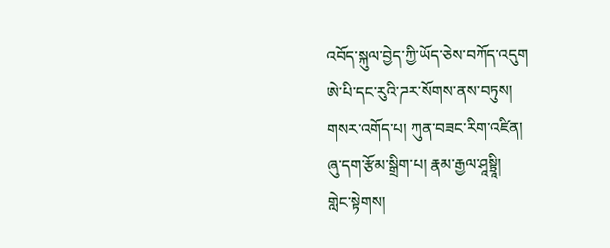འབོད་སྐུལ་བྱེད་ཀྱི་ཡོད་ཅེས་བཀོད་འདུག
ཨེ་པི་དང་རུའི་ཌར་སོགས་ནས་བཏུས།
གསར་འགོད་པ། ཀུན་བཟང་རིག་འཛིན།
ཞུ་དག་རྩོམ་སྒྲིག་པ། རྣམ་རྒྱལ་ཤཱསྟྲཱི།
གླེང་སྟེགས།